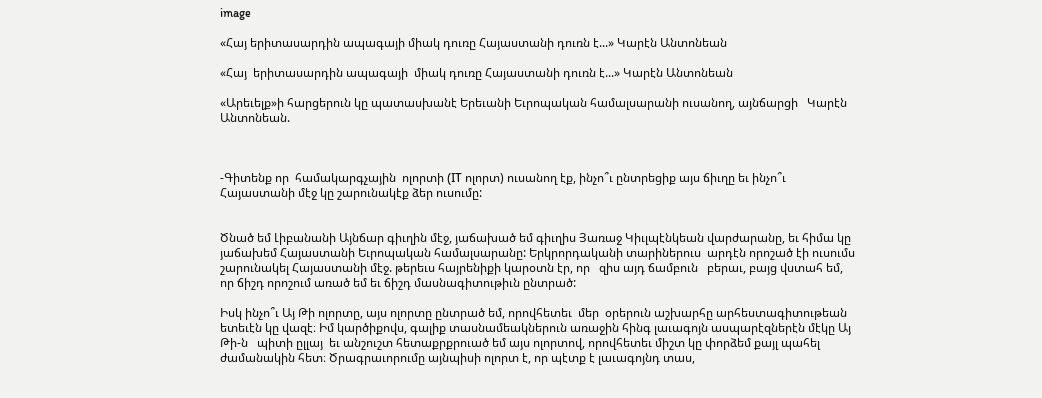image

«Հայ երիտասարդին ապագայի միակ դուռը Հայաստանի դուռն է...» Կարէն Անտոնեան

«Հայ  երիտասարդին ապագայի  միակ դուռը Հայաստանի դուռն է...» Կարէն Անտոնեան

«Արեւելք»ի հարցերուն կը պատասխանէ Երեւանի Եւրոպական համալսարանի ուսանող, այնճարցի   Կարէն Անտոնեան.



-Գիտենք որ  համակարգչային  ոլորտի (IT ոլորտ) ուսանող էք, ինչո՞ւ ընտրեցիք այս ճիւղը եւ ինչո՞ւ Հայաստանի մէջ կը շարունակէք ձեր ուսումը:


Ծնած եմ Լիբանանի Այնճար գիւղին մէջ, յաճախած եմ գիւղիս Յառաջ Կիւլպէնկեան վարժարանը, եւ հիմա կը յաճախեմ Հայաստանի Եւրոպական համալսարանը: Երկրորդականի տարիներուս  արդէն որոշած էի ուսումս շարունակել Հայաստանի մէջ. թերեւս հայրենիքի կարօտն էր, որ   զիս այդ ճամբուն   բերաւ, բայց վստահ եմ, որ ճիշդ որոշում առած եմ եւ ճիշդ մասնագիտութիւն ընտրած:

Իսկ ինչո՞ւ Այ Թի ոլորտը, այս ոլորտը ընտրած եմ, որովհետեւ  մեր  օրերուն աշխարհը արհեստագիտութեան ետեւէն կը վազէ։ Իմ կարծիքովս, գալիք տասնամեակներուն առաջին հինգ լաւագոյն ասպարէզներէն մէկը Այ Թի-ն   պիտի ըլլայ  եւ անշուշտ հետաքրքրուած եմ այս ոլորտով, որովհետեւ միշտ կը փորձեմ քայլ պահել ժամանակին հետ։ Ծրագրաւորումը այնպիսի ոլորտ է, որ պէտք է լաւագոյնդ տաս,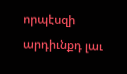որպէսզի արդիւնքդ լաւ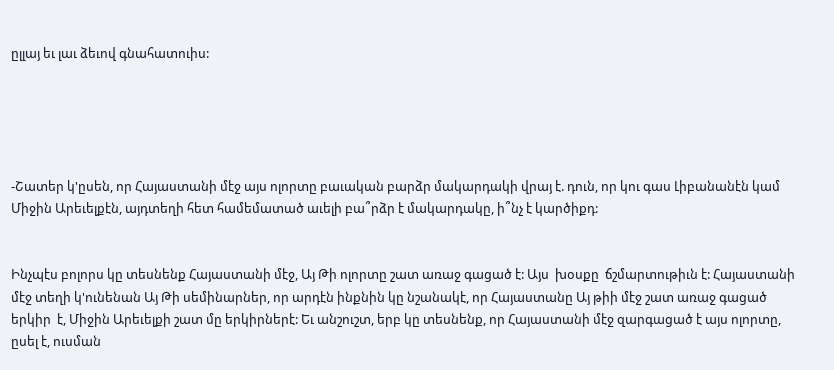ըլլայ եւ լաւ ձեւով գնահատուիս:





-Շատեր կ'ըսեն, որ Հայաստանի մէջ այս ոլորտը բաւական բարձր մակարդակի վրայ է. դուն, որ կու գաս Լիբանանէն կամ Միջին Արեւելքէն, այդտեղի հետ համեմատած աւելի բա՞րձր է մակարդակը, ի՞նչ է կարծիքդ:


Ինչպէս բոլորս կը տեսնենք Հայաստանի մէջ, Այ Թի ոլորտը շատ առաջ գացած է: Այս  խօսքը  ճշմարտութիւն է: Հայաստանի մէջ տեղի կ'ունենան Այ Թի սեմինարներ, որ արդէն ինքնին կը նշանակէ, որ Հայաստանը Այ թիի մէջ շատ առաջ գացած երկիր  է, Միջին Արեւելքի շատ մը երկիրներէ: Եւ անշուշտ, երբ կը տեսնենք, որ Հայաստանի մէջ զարգացած է այս ոլորտը, ըսել է, ուսման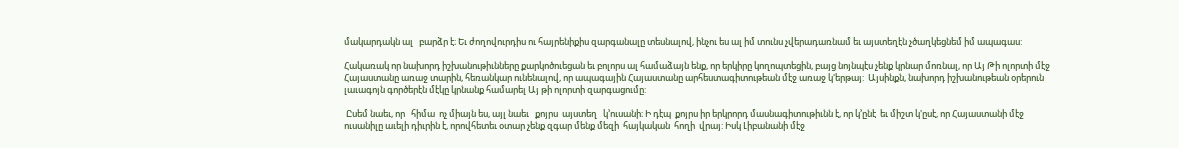մակարդակն ալ   բարձր է։ Եւ ժողովուրդիս ու հայրենիքիս զարգանալը տեսնալով, ինչու ես ալ իմ տունս չվերադառնամ եւ այստեղէն չծաղկեցնեմ իմ ապագաս:

Հակառակ որ նախորդ իշխանութիւնները քարկոծուեցան եւ բոլորս ալ համաձայն ենք, որ երկիրը կողոպտեցին, բայց նոյնպէս չենք կրնար մոռնալ, որ Այ Թի ոլորտի մէջ Հայաստանը առաջ տարին, հեռանկար ունենալով, որ ապագային Հայաստանը արհեստագիտութեան մէջ առաջ կ'երթայ:  Այսինքն, նախորդ իշխանութեան օրերուն լաւագոյն գործերէն մէկը կրնանք համարել Այ թի ոլորտի զարգացումը:

 Ըսեմ նաեւ, որ   հիմա  ոչ միայն ես, այլ նաեւ   քոյրս  այստեղ   կ՚ուսանի։ Ի դէպ  քոյրս իր երկրորդ մասնագիտութիւնն է, որ կ՚ընէ  եւ միշտ կ'ըսէ, որ Հայաստանի մէջ ուսանիլը աւելի դիւրին է, որովհետեւ օտար չենք զգար մենք մեզի  հայկական  հողի  վրայ: Իսկ Լիբանանի մէջ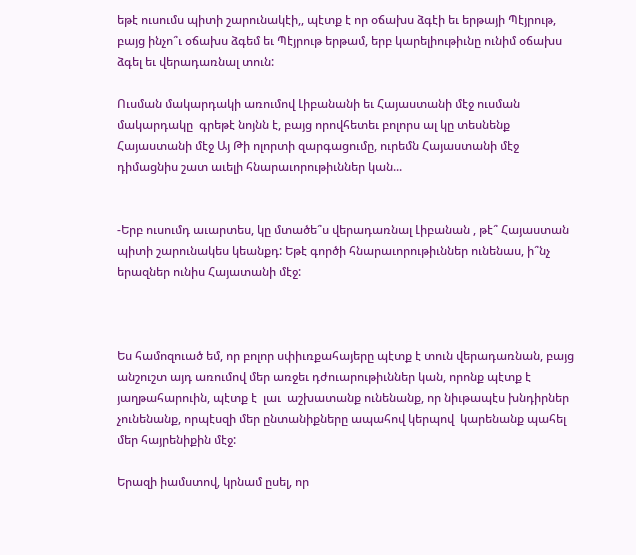եթէ ուսումս պիտի շարունակէի,, պէտք է որ օճախս ձգէի եւ երթայի Պէյրութ, բայց ինչո՞ւ օճախս ձգեմ եւ Պէյրութ երթամ, երբ կարելիութիւնը ունիմ օճախս ձգել եւ վերադառնալ տուն:

Ուսման մակարդակի առումով Լիբանանի եւ Հայաստանի մէջ ուսման մակարդակը  գրեթէ նոյնն է, բայց որովհետեւ բոլորս ալ կը տեսնենք Հայաստանի մէջ Այ Թի ոլորտի զարգացումը, ուրեմն Հայաստանի մէջ դիմացնիս շատ աւելի հնարաւորութիւններ կան...


-Երբ ուսումդ աւարտես, կը մտածե՞ս վերադառնալ Լիբանան , թէ՞ Հայաստան պիտի շարունակես կեանքդ: Եթէ գործի հնարաւորութիւններ ունենաս, ի՞նչ երազներ ունիս Հայատանի մէջ:



Ես համոզուած եմ, որ բոլոր սփիւռքահայերը պէտք է տուն վերադառնան, բայց անշուշտ այդ առումով մեր առջեւ դժուարութիւններ կան, որոնք պէտք է յաղթահարուին, պէտք է  լաւ  աշխատանք ունենանք, որ նիւթապէս խնդիրներ չունենանք, որպէսզի մեր ընտանիքները ապահով կերպով  կարենանք պահել մեր հայրենիքին մէջ:

Երազի իամստով, կրնամ ըսել, որ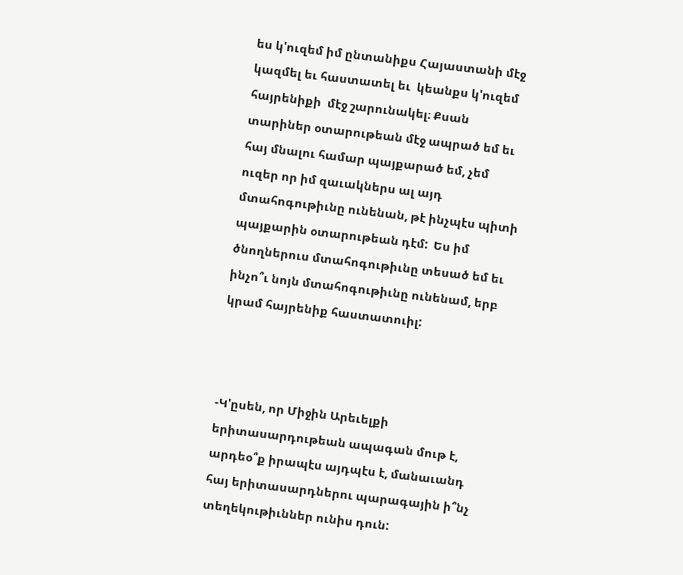ես կ'ուզեմ իմ ընտանիքս Հայաստանի մէջ կազմել եւ հաստատել եւ  կեանքս կ'ուզեմ հայրենիքի  մէջ շարունակել։ Քսան տարիներ օտարութեան մէջ ապրած եմ եւ հայ մնալու համար պայքարած եմ, չեմ ուզեր որ իմ զաւակներս ալ այդ մտահոգութիւնը ունենան, թէ ինչպէս պիտի պայքարին օտարութեան դէմ:  Ես իմ ծնողներուս մտահոգութիւնը տեսած եմ եւ ինչո՞ւ նոյն մտահոգութիւնը ունենամ, երբ կրամ հայրենիք հաստատուիլ:



-Կ'ըսեն, որ Միջին Արեւելքի երիտասարդութեան ապագան մութ է, արդեօ՞ք իրապէս այդպէս է, մանաւանդ հայ երիտասարդներու պարագային ի՞նչ տեղեկութիւններ ունիս դուն: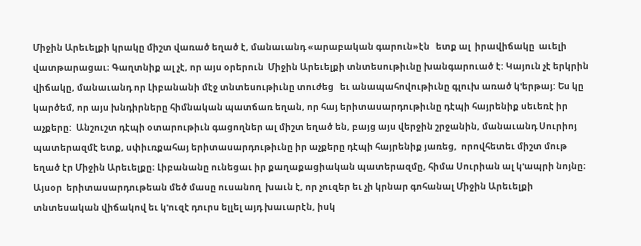Միջին Արեւելքի կրակը միշտ վառած եղած է, մանաւանդ «արաբական գարուն»էն   ետք ալ  իրավիճակը  աւելի վատթարացաւ։ Գաղտնիք ալ չէ, որ այս օրերուն  Միջին Արեւելքի տնտեսութիւնը խանգարուած է: Կայուն չէ երկրին վիճակը, մանաւանդ որ Լիբանանի մէջ տնտեսութիւնը տուժեց   եւ անապահովութիւնը գլուխ առած կ'երթայ: Ես կը կարծեմ, որ այս խնդիրները հիմնական պատճառ եղան, որ հայ երիտասարդութիւնը դէպի հայրենիք սեւեռէ իր աչքերը:  Անշուշտ դէպի օտարութիւն գացողներ ալ միշտ եղած են, բայց այս վերջին շրջանին, մանաւանդ Սուրիոյ պատերազմէ ետք, սփիւռքահայ երիտասարդութիւնը իր աչքերը դէպի հայրենիք յառեց,  որովհետեւ միշտ մութ եղած էր Միջին Արեւելքը։ Լիբանանը ունեցաւ իր քաղաքացիական պատերազմը, հիմա Սուրիան ալ կ'ապրի նոյնը։ Այսօր  երիտասարդութեան մեծ մասը ուսանող  խաւն է, որ չուզեր եւ չի կրնար գոհանալ Միջին Արեւելքի տնտեսական վիճակով եւ կ'ուզէ դուրս ելլել այդ խաւարէն, իսկ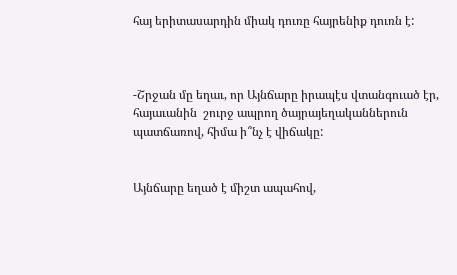հայ երիտասարդին միակ դուռը հայրենիք դուռն է:



-Շրջան մը եղաւ, որ Այնճարը իրապէս վտանգուած էր, հայաւանին  շուրջ ապրող ծայրայեղականներուն պատճառով, հիմա ի՞նչ է վիճակը:


Այնճարը եղած է միշտ ապահով,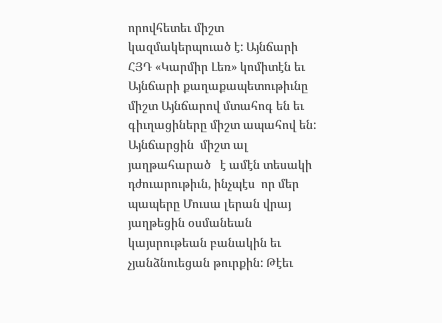որովհետեւ միշտ կազմակերպուած է: Այնճարի ՀՅԴ «Կարմիր Լեռ» կոմիտէն եւ Այնճարի քաղաքապետութիւնը միշտ Այնճարով մտահոգ են եւ գիւղացիները միշտ ապահով են: Այնճարցին  միշտ ալ յաղթահարած   է ամէն տեսակի  դժուարութիւն, ինչպէս  որ մեր պապերը Մուսա լերան վրայ յաղթեցին օսմանեան կայսրութեան բանակին եւ չյանձնուեցան թուրքին: Թէեւ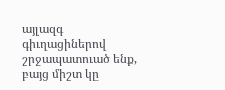այլազգ գիւղացիներով շրջապատուած ենք, բայց միշտ կը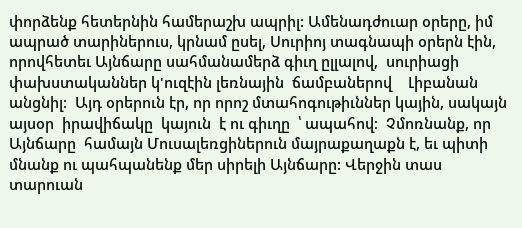փորձենք հետերնին համերաշխ ապրիլ: Ամենադժուար օրերը, իմ ապրած տարիներուս, կրնամ ըսել, Սուրիոյ տագնապի օրերն էին, որովհետեւ Այնճարը սահմանամերձ գիւղ ըլլալով,  սուրիացի փախստականներ կ'ուզէին լեռնային  ճամբաներով    Լիբանան անցնիլ։  Այդ օրերուն էր, որ որոշ մտահոգութիւններ կային, սակայն  այսօր  իրավիճակը  կայուն  է ու գիւղը  ՝ ապահով։  Չմոռնանք, որ Այնճարը  համայն Մուսալեռցիներուն մայրաքաղաքն է, եւ պիտի մնանք ու պահպանենք մեր սիրելի Այնճարը: Վերջին տաս տարուան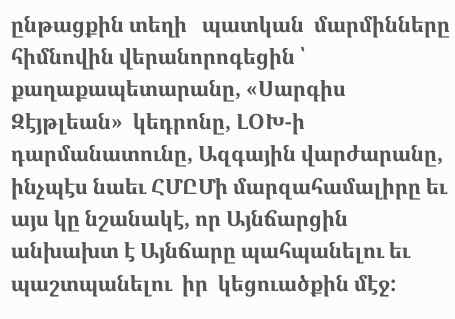ընթացքին տեղի   պատկան  մարմինները  հիմնովին վերանորոգեցին ՝ քաղաքապետարանը, «Սարգիս  Զէյթլեան»  կեդրոնը, ԼՕԽ-ի դարմանատունը, Ազգային վարժարանը, ինչպէս նաեւ ՀՄԸՄի մարզահամալիրը եւ այս կը նշանակէ, որ Այնճարցին անխախտ է Այնճարը պահպանելու եւ պաշտպանելու  իր  կեցուածքին մէջ: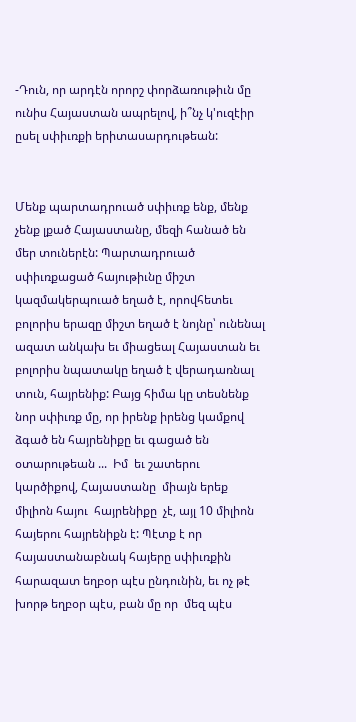-Դուն, որ արդէն որորշ փորձառութիւն մը ունիս Հայաստան ապրելով, ի՞նչ կ'ուզէիր ըսել սփիւռքի երիտասարդութեան:


Մենք պարտադրուած սփիւռք ենք, մենք չենք լքած Հայաստանը, մեզի հանած են մեր տուներէն: Պարտադրուած սփիւռքացած հայութիւնը միշտ կազմակերպուած եղած է, որովհետեւ բոլորիս երազը միշտ եղած է նոյնը՝ ունենալ ազատ անկախ եւ միացեալ Հայաստան եւ բոլորիս նպատակը եղած է վերադառնալ տուն, հայրենիք: Բայց հիմա կը տեսնենք նոր սփիւռք մը, որ իրենք իրենց կամքով ձգած են հայրենիքը եւ գացած են օտարութեան ...  Իմ  եւ շատերու  կարծիքով, Հայաստանը  միայն երեք միլիոն հայու  հայրենիքը  չէ, այլ 10 միլիոն հայերու հայրենիքն է: Պէտք է որ հայաստանաբնակ հայերը սփիւռքին հարազատ եղբօր պէս ընդունին, եւ ոչ թէ խորթ եղբօր պէս, բան մը որ  մեզ պէս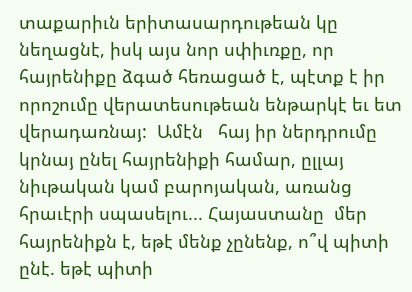տաքարիւն երիտասարդութեան կը նեղացնէ, իսկ այս նոր սփիւռքը, որ հայրենիքը ձգած հեռացած է, պէտք է իր որոշումը վերատեսութեան ենթարկէ եւ ետ վերադառնայ:  Ամէն   հայ իր ներդրումը կրնայ ընել հայրենիքի համար, ըլլայ նիւթական կամ բարոյական, առանց   հրաւէրի սպասելու... Հայաստանը  մեր հայրենիքն է, եթէ մենք չընենք, ո՞վ պիտի ընէ. եթէ պիտի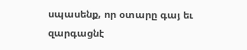սպասենք, որ օտարը գայ եւ զարգացնէ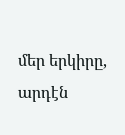մեր երկիրը, արդէն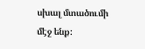սխալ մտածումի մէջ ենք: